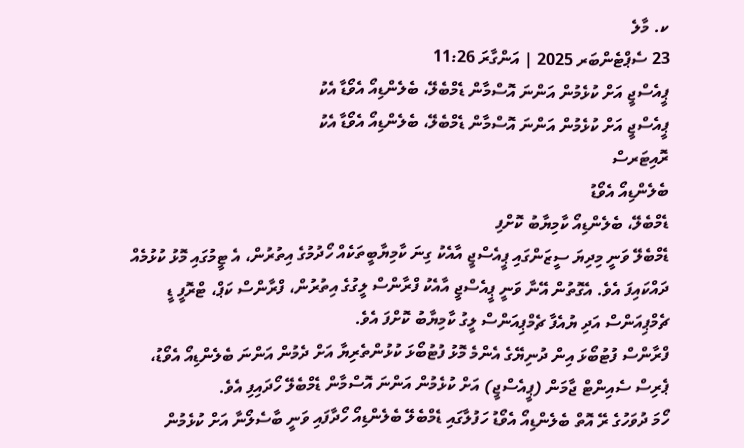ކ. މާލެ
23 ސެޕްޓެންބަރ 2025 | އަންގާރަ 11:26
ޕީއެސްޖީ އަށް ކުޅެމުން އަންނަ އޮސްމާން ޑެމްބެލޭ، ބެލެންޑިއޯ އެވޯޑާ އެކު
ޕީއެސްޖީ އަށް ކުޅެމުން އަންނަ އޮސްމާން ޑެމްބެލޭ، ބެލެންޑިއޯ އެވޯޑާ އެކު
ރޮއިޓަރސް
ބެލެންޑިއޯ އެވޯޑު
ޑެމްބެލޭ، ބެލެންޑިއޯ ކާމިޔާބު ކޮށްފި
ޑެމްބެލޭ ވަނީ މިދިޔަ ސީޒަންގައި ޕީއެސްޖީ އާއެކު ގިނަ ކާމިޔާބީތަކެއް ހޯދުމުގެ އިތުރުން، އެ ޓީމުގައި މޮޅު ކުޅުމެއް ދައްކައިފަ އެވެ. އެގޮތުން އޭނާ ވަނީ ޕީއެސްޖީ އާއެކު ފްރާންސް ލީގުގެ އިތުރުން، ފްރާންސް ކަޕް، ޓްރޮފީ ޑީ ޗެމްޕިއަންސް އަދި ޔުއެފާ ޗެމްޕިއަންސް ލީގު ކާމިޔާބު ކޮށްފަ އެވެ.
ފްރާންސް ފުޓުބޯޅަ އިން ދުނިޔޭގެ އެންމެ މޮޅު ފުޓުބޯޅަ ކުޅުންތެރިޔާ އަށް ދެމުން އަންނަ ބެލެންޑިއޯ އެވޯޑު، ޕެރިސް ސެއިންޓް ޖާމަން (ޕީއެސްޖީ) އަށް ކުޅެމުން އަންނަ އޮސްމާން ޑެމްބެލޭ ހޯދައިފި އެވެ.
ހޯމަ ދުވަހުގެ ރޭ އޮތް ބެލެންޑިއޯ އެވޯޑު ހަފުލާގައި ޑެމްބެލޭ ބެލެންޑިއޯ ހޯދާފައި ވަނީ ބާސެލޯނާ އަށް ކުޅެމުން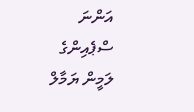އަންނަ ސްޕެއިންގެ ލަމީން ޔަމާލް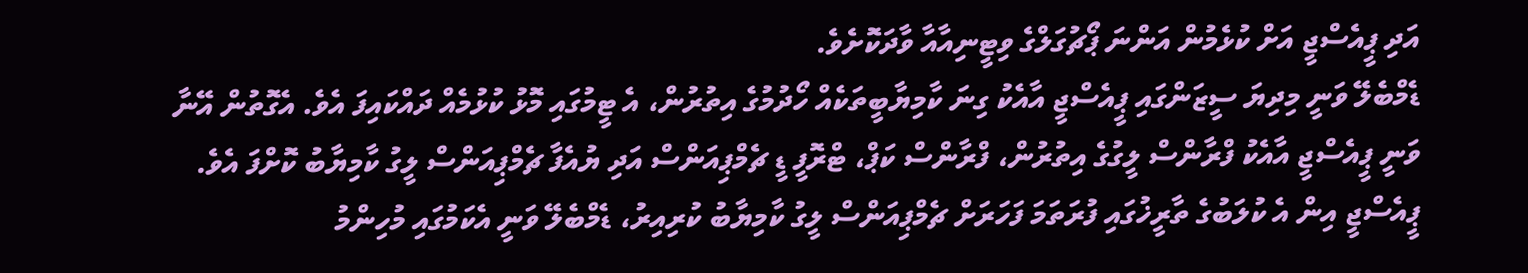އަދި ޕީއެސްޖީ އަށް ކުޅެމުން އަންނަ ޕޯޗުގަލްގެ ވިޓީނިއާއާ ވާދަކޮށެވެ.
ޑެމްބެލޭ ވަނީ މިދިޔަ ސީޒަންގައި ޕީއެސްޖީ އާއެކު ގިނަ ކާމިޔާބީތަކެއް ހޯދުމުގެ އިތުރުން، އެ ޓީމުގައި މޮޅު ކުޅުމެއް ދައްކައިފަ އެވެ. އެގޮތުން އޭނާ ވަނީ ޕީއެސްޖީ އާއެކު ފްރާންސް ލީގުގެ އިތުރުން، ފްރާންސް ކަޕް، ޓްރޮފީ ޑީ ޗެމްޕިއަންސް އަދި ޔުއެފާ ޗެމްޕިއަންސް ލީގު ކާމިޔާބު ކޮށްފަ އެވެ.
ޕީއެސްޖީ އިން އެ ކުލަބުގެ ތާރީޚުގައި ފުރަތަމަ ފަހަރަށް ޗެމްޕިއަންސް ލީގު ކާމިޔާބު ކުރިއިރު، ޑެމްބެލޭ ވަނީ އެކަމުގައި މުހިންމު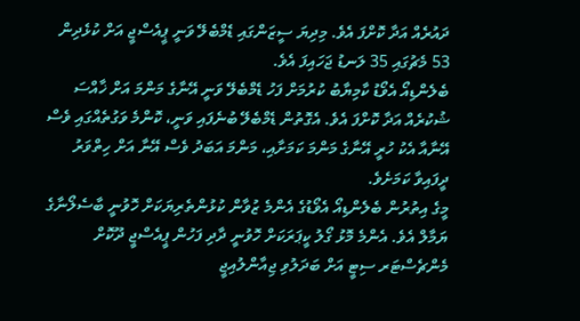ދައުރެއް އަދާ ކޮށްފަ އެވެ. މިދިޔަ ސީޒަންގައި ޑެމްބެލޭ ވަނީ ޕީއެސްޖީ އަށް ކުޅެދިން 53 މެޗުގައި 35 ލަނޑު ޖަހައިފަ އެވެ.
ބެލެންޑިއޯ އެވޯޑު ކާމިޔާބު ކުރުމަށް ފަހު ޑެމްބެލޭ ވަނީ އޭނާގެ މަންމަ އަށް ޚާއްސަ ޝުކުރެއް އަދާ ކޮށްފަ އެވެ. އެގޮތުން ޑެމްބެލޭ ބުނެފައި ވަނީ، ކޮންމެ ވަގުތެއްގައި ވެސް އޭނާއާ އެކު ހުރީ އޭނާގެ މަންމަ ކަމަށާއި، މަންމަ އަބަދު ވެސް އޭނާ އަށް ހިތްވަރު ދީފައިވާ ކަމަށެވެ.
މީގެ އިތުރުން ބެލެންޑިއޯ އެވޯޑުގެ އެންމެ ޒުވާން ކުޅުންތެރިޔަކަށް ހޮވުނީ ބާސެލޯނާގެ ޔަމާލް އެވެ. އެންމެ މޮޅު ގޯލު ކީޕަރަކަށް ހޮވުނީ ދާދި ފަހުން ޕީއެސްޖީ ދޫކޮށް މެންޗެސްޓަރ ސިޓީ އަށް ބަދަލުވި ޖިއާންލުއިޖީ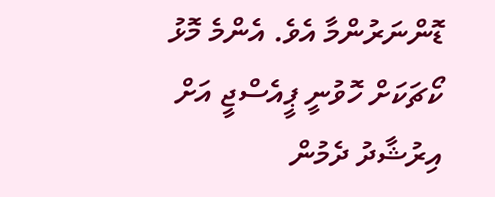ޑޮންނަރުންމާ އެވެ. އެންމެ މޮޅު ކޯޗަކަށް ހޮވުނީ ޕީއެސްޖީ އަށް އިރުޝާދު ދެމުން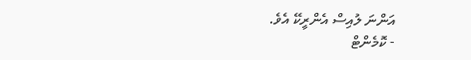އަންނަ ލުއިސް އެންރީކޭ އެވެ.
- ކޮމެންޓް